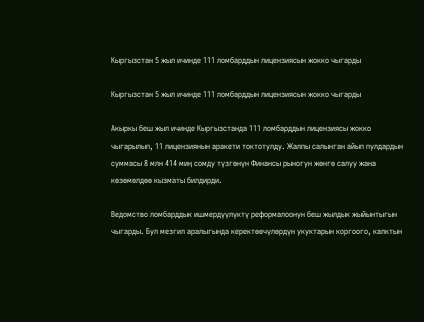Кыргызстан 5 жыл ичинде 111 ломбарддын лицензиясын жокко чыгарды

Кыргызстан 5 жыл ичинде 111 ломбарддын лицензиясын жокко чыгарды

Акыркы беш жыл ичинде Кыргызстанда 111 ломбарддын лицензиясы жокко чыгарылып, 11 лицензиянын аракети токтотулду. Жалпы салынган айып пулдардын суммасы 8 млн 414 миң сомду түзгөнүн Финансы рыногун жөнгө салуу жана көзөмөлдөө кызматы билдирди.

Ведомство ломбарддык ишмердүүлүктү реформалоонун беш жылдык жыйынтыгын чыгарды. Бул мезгил аралыгында керектөөчүлөрдүн укуктарын коргоого, калктын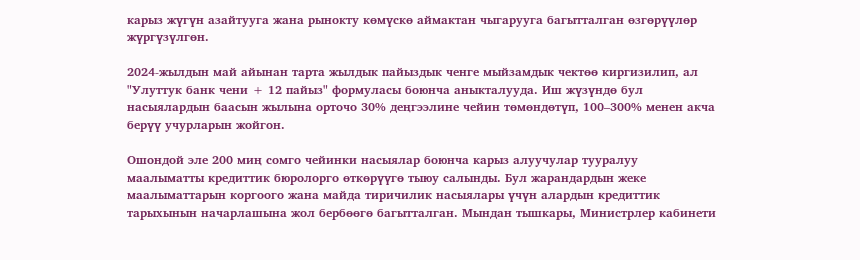карыз жүгүн азайтууга жана рынокту көмүскө аймактан чыгарууга багытталган өзгөрүүлөр жүргүзүлгөн.

2024-жылдын май айынан тарта жылдык пайыздык ченге мыйзамдык чектөө киргизилип, ал "Улуттук банк чени + 12 пайыз" формуласы боюнча аныкталууда. Иш жүзүндө бул насыялардын баасын жылына орточо 30% деңгээлине чейин төмөндөтүп, 100–300% менен акча берүү учурларын жойгон.

Ошондой эле 200 миң сомго чейинки насыялар боюнча карыз алуучулар тууралуу маалыматты кредиттик бюролорго өткөрүүгө тыюу салынды. Бул жарандардын жеке маалыматтарын коргоого жана майда тиричилик насыялары үчүн алардын кредиттик тарыхынын начарлашына жол бербөөгө багытталган. Мындан тышкары, Министрлер кабинети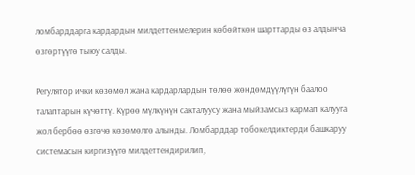ломбарддарга кардардын милдеттенмелерин көбөйткөн шарттарды өз алдынча өзгөртүүгө тыюу салды.

Регулятор ички көзөмөл жана кардарлардын төлөө жөндөмдүүлүгүн баалоо талаптарын күчөттү. Күрөө мүлкүнүн сакталуусу жана мыйзамсыз кармап калууга жол бербөө өзгөчө көзөмөлгө алынды. Ломбарддар тобокелдиктерди башкаруу системасын киргизүүгө милдеттендирилип,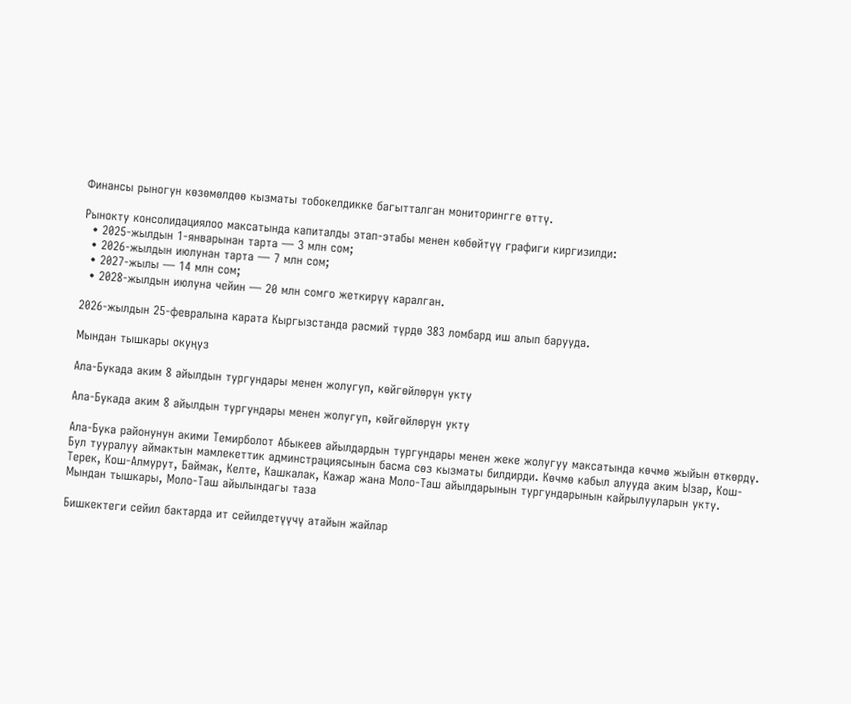Финансы рыногун көзөмөлдөө кызматы тобокелдикке багытталган мониторингге өттү.

Рынокту консолидациялоо максатында капиталды этап-этабы менен көбөйтүү графиги киргизилди:
  • 2025-жылдын 1-январынан тарта — 3 млн сом;
  • 2026-жылдын июлунан тарта — 7 млн сом;
  • 2027-жылы — 14 млн сом;
  • 2028-жылдын июлуна чейин — 20 млн сомго жеткирүү каралган.

2026-жылдын 25-февралына карата Кыргызстанда расмий түрдө 383 ломбард иш алып барууда.

Мындан тышкары окуңуз

Ала-Букада аким 8 айылдын тургундары менен жолугуп, көйгөйлөрүн укту

Ала-Букада аким 8 айылдын тургундары менен жолугуп, көйгөйлөрүн укту

Ала-Бука районунун акими Темирболот Абыкеев айылдардын тургундары менен жеке жолугуу максатында көчмө жыйын өткөрдү. Бул тууралуу аймактын мамлекеттик админстрациясынын басма сөз кызматы билдирди. Көчмө кабыл алууда аким Ызар, Кош-Терек, Кош-Алмурут, Баймак, Келте, Кашкалак, Кажар жана Моло-Таш айылдарынын тургундарынын кайрылууларын укту. Мындан тышкары, Моло-Таш айылындагы таза

Бишкектеги сейил бактарда ит сейилдетүүчү атайын жайлар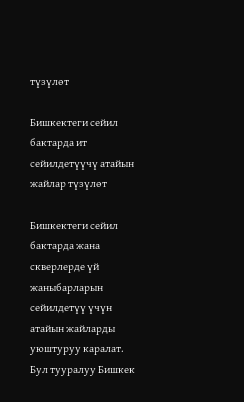түзүлөт

Бишкектеги сейил бактарда ит сейилдетүүчү атайын жайлар түзүлөт

Бишкектеги сейил бактарда жана скверлерде үй жаныбарларын сейилдетүү үчүн атайын жайларды уюштуруу каралат. Бул тууралуу Бишкек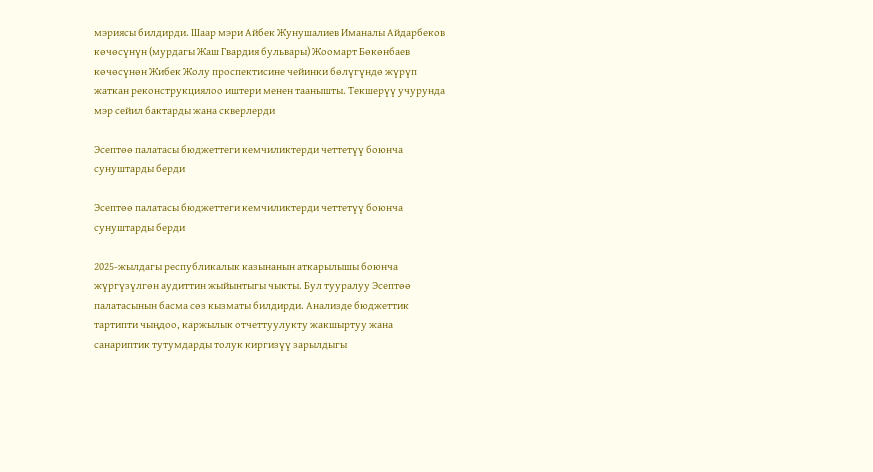мэриясы билдирди. Шаар мэри Айбек Жунушалиев Иманалы Айдарбеков көчөсүнүн (мурдагы Жаш Гвардия бульвары) Жоомарт Бөкөнбаев көчөсүнөн Жибек Жолу проспектисине чейинки бөлүгүндө жүрүп жаткан реконструкциялоо иштери менен таанышты. Текшерүү учурунда мэр сейил бактарды жана скверлерди

Эсептөө палатасы бюджеттеги кемчиликтерди четтетүү боюнча сунуштарды берди

Эсептөө палатасы бюджеттеги кемчиликтерди четтетүү боюнча сунуштарды берди

2025-жылдагы республикалык казынанын аткарылышы боюнча жүргүзүлгөн аудиттин жыйынтыгы чыкты. Бул тууралуу Эсептөө палатасынын басма сөз кызматы билдирди. Анализде бюджеттик тартипти чыңдоо, каржылык отчеттуулукту жакшыртуу жана санариптик тутумдарды толук киргизүү зарылдыгы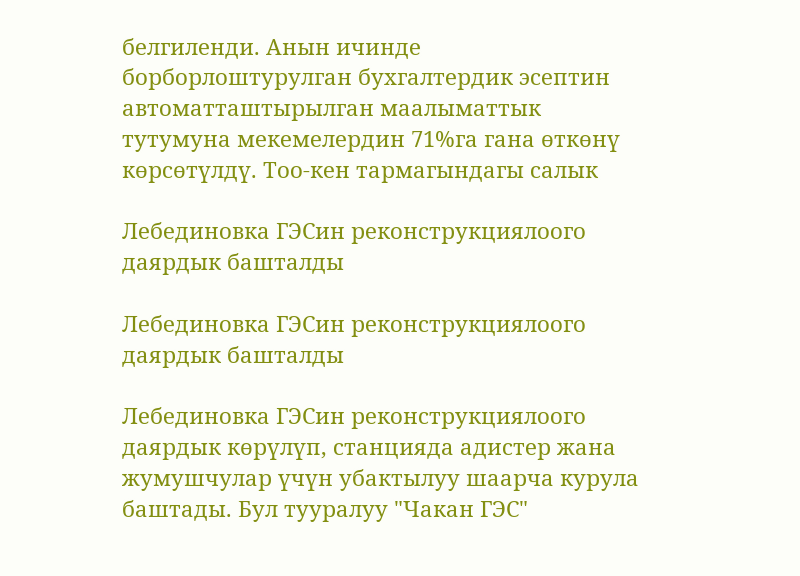белгиленди. Анын ичинде борборлоштурулган бухгалтердик эсептин автоматташтырылган маалыматтык тутумуна мекемелердин 71%га гана өткөнү көрсөтүлдү. Тоо-кен тармагындагы салык

Лебединовка ГЭСин реконструкциялоого даярдык башталды

Лебединовка ГЭСин реконструкциялоого даярдык башталды

Лебединовка ГЭСин реконструкциялоого даярдык көрүлүп, станцияда адистер жана жумушчулар үчүн убактылуу шаарча курула баштады. Бул тууралуу "Чакан ГЭС"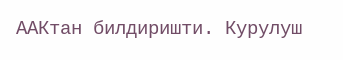ААКтан билдиришти. Курулуш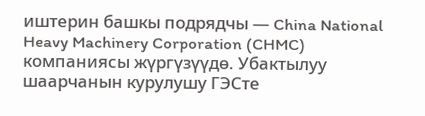иштерин башкы подрядчы — China National Heavy Machinery Corporation (CHMC) компаниясы жүргүзүүдө. Убактылуу шаарчанын курулушу ГЭСте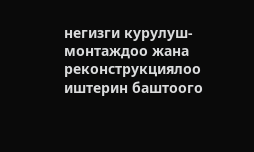негизги курулуш-монтаждоо жана реконструкциялоо иштерин баштоого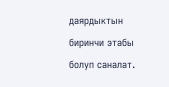даярдыктын биринчи этабы болуп саналат.